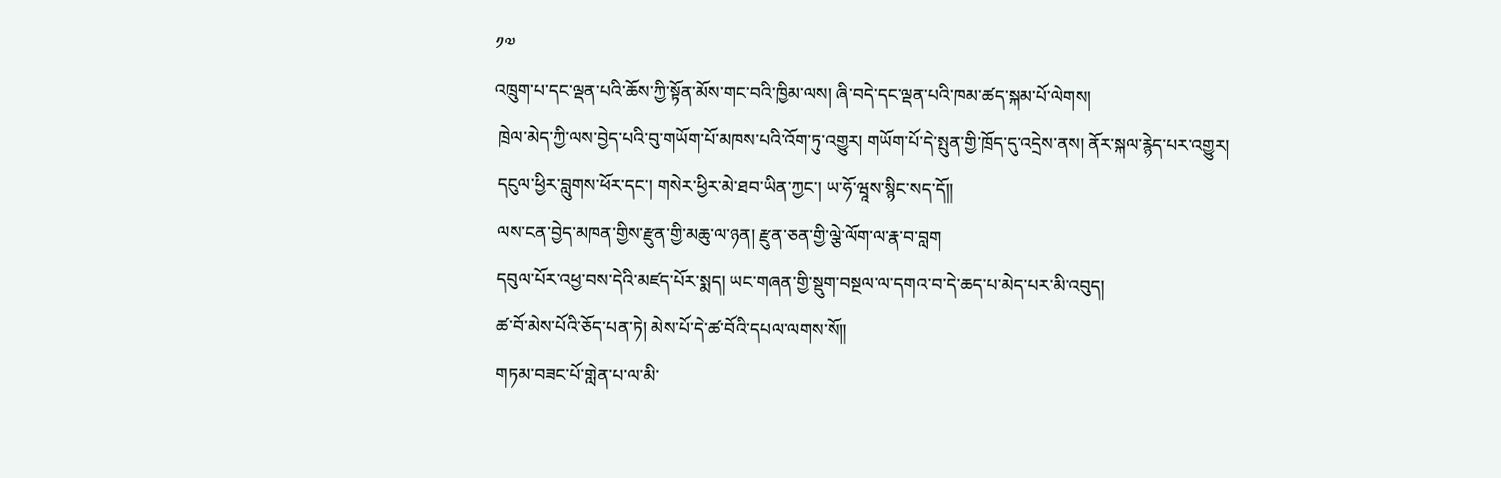༡༧
འཁྲུག་པ་དང་ལྡན་པའི་ཆོས་ཀྱི་སྟོན་མོས་གང་བའི་ཁྱིམ་ལས། ཞི་བདེ་དང་ལྡན་པའི་ཁམ་ཚད་སྐམ་པོ་ལེགས།
 ཁྲེལ་མེད་ཀྱི་ལས་བྱེད་པའི་བུ་གཡོག་པོ་མཁས་པའི་འོག་ཏུ་འགྱུར། གཡོག་པོ་དེ་སྤུན་གྱི་ཁྲོད་དུ་འདྲེས་ནས། ནོར་སྐལ་རྙེད་པར་འགྱུར།
 དངུལ་ཕྱིར་བླུགས་ཕོར་དང་། གསེར་ཕྱིར་མེ་ཐབ་ཡིན་ཀྱང་། ཡ་ཧོ་ཝཱས་སྙིང་སད་དོ༎
 ལས་ངན་བྱེད་མཁན་གྱིས་རྫུན་གྱི་མཆུ་ལ་ཉན། རྫུན་ཅན་གྱི་ལྕེ་ལོག་ལ་རྣ་བ་བླག
 དབུལ་པོར་འཕྱ་བས་དེའི་མཛད་པོར་སྨད། ཡང་གཞན་གྱི་སྡུག་བསྔལ་ལ་དགའ་བ་དེ་ཆད་པ་མེད་པར་མི་འབུད།
 ཚ་བོ་མེས་པོའི་ཅོད་པན་ཏེ། མེས་པོ་དེ་ཚ་བོའི་དཔལ་ལགས་སོ༎
 གཏམ་བཟང་པོ་གླེན་པ་ལ་མི་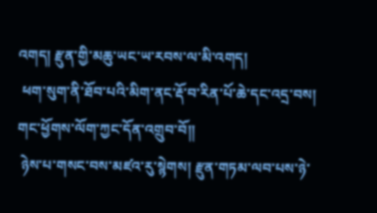འགད། རྫུན་གྱི་མཆུ་ཡང་ཡ་རབས་ལ་མི་འགད།
 ཕག་སུག་ནི་ཐོབ་པའི་མིག་ནང་རྡོ་བ་རིན་པོ་ཆེ་དང་འདྲ་བས། གང་ཕྱོགས་ལོག་ཀྱང་དོན་འགྲུབ་བོ༎
 ཉེས་པ་གསང་བས་མཛའ་རུ་སྙེགས། རྫུན་གཏམ་ལབ་པས་ཉེ་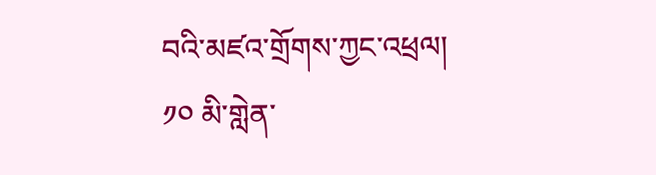བའི་མཛའ་གྲོགས་ཀྱང་འཕྲལ།
༡༠ མི་གླེན་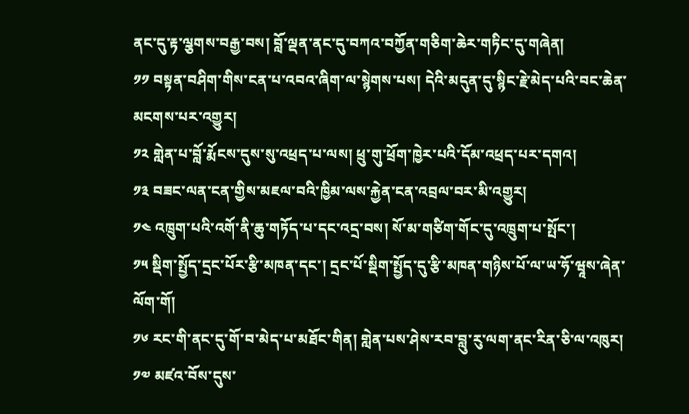ནང་དུ་རྟ་ལྕགས་བརྒྱ་བས། བློ་ལྡན་ནང་དུ་བཀའ་བཀྱོན་གཅིག་ཆེར་གཏིང་དུ་གཞེན།
༡༡ བསྟན་བཤིག་གིས་ངན་པ་འབའ་ཞིག་ལ་སྙེགས་པས། དེའི་མདུན་དུ་སྙིང་རྗེ་མེད་པའི་བང་ཆེན་མངགས་པར་འགྱུར།
༡༢ གླེན་པ་བློ་རྨོངས་དུས་སུ་འཕྲད་པ་ལས། ཕྲུ་གུ་ཕྲོག་ཁྱེར་པའི་དོམ་འཕྲད་པར་དགའ།
༡༣ བཟང་ལན་ངན་གྱིས་མཇལ་བའི་ཁྱིམ་ལས་རྐྱེན་ངན་འབྲལ་བར་མི་འགྱུར།
༡༤ འཁྲུག་པའི་འགོ་ནི་ཆུ་གཏོད་པ་དང་འདྲ་བས། སོ་མ་གཙིག་གོང་དུ་འཁྲུག་པ་སྤོང་།
༡༥ སྡིག་སྤྱོད་དྲང་པོར་རྩི་མཁན་དང་། དྲང་པོ་སྡིག་སྤྱོད་དུ་རྩི་མཁན་གཉིས་པོ་ལ་ཡ་ཧོ་ཝཱས་ཞེན་ལོག་གོ།
༡༦ རང་གི་ནང་དུ་གོ་བ་མེད་པ་མཐོང་གིན། གླེན་པས་ཤེས་རབ་བླུ་རུ་ལག་ནང་རིན་ཅི་ལ་འཁུར།
༡༧ མཛའ་བོས་དུས་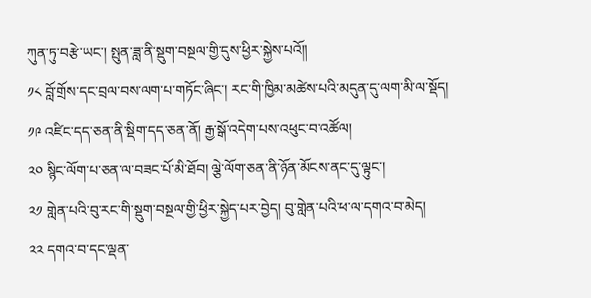ཀུན་ཏུ་བརྩེ་ཡང་། སྤུན་ཟླ་ནི་སྡུག་བསྔལ་གྱི་དུས་ཕྱིར་སྐྱེས་པའོ༎
༡༨ བློ་གྲོས་དང་བྲལ་བས་ལག་པ་གཏོང་ཞིང་། རང་གི་ཁྱིམ་མཚེས་པའི་མདུན་དུ་ལག་མི་ལ་སྡོད།
༡༩ འཛིང་དད་ཅན་ནི་སྡིག་དད་ཅན་ནོ། རྒྱ་སྒོ་འདེག་པས་འཕུང་བ་འཚོལ།
༢༠ སྙིང་ལོག་པ་ཅན་ལ་བཟང་པོ་མི་ཐོབ། ལྕེ་ལོག་ཅན་ནི་ཉོན་མོངས་ནང་དུ་ལྟུང་།
༢༡ གླེན་པའི་བུ་རང་གི་སྡུག་བསྔལ་གྱི་ཕྱིར་སྐྱེད་པར་བྱེད། བུ་གླེན་པའི་ཕ་ལ་དགའ་བ་མེད།
༢༢ དགའ་བ་དང་ལྡན་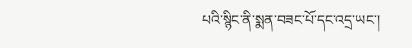པའི་སྙིང་ནི་སྨན་བཟང་པོ་དང་འདྲ་ཡང་།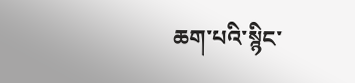ཆག་པའི་སྙིང་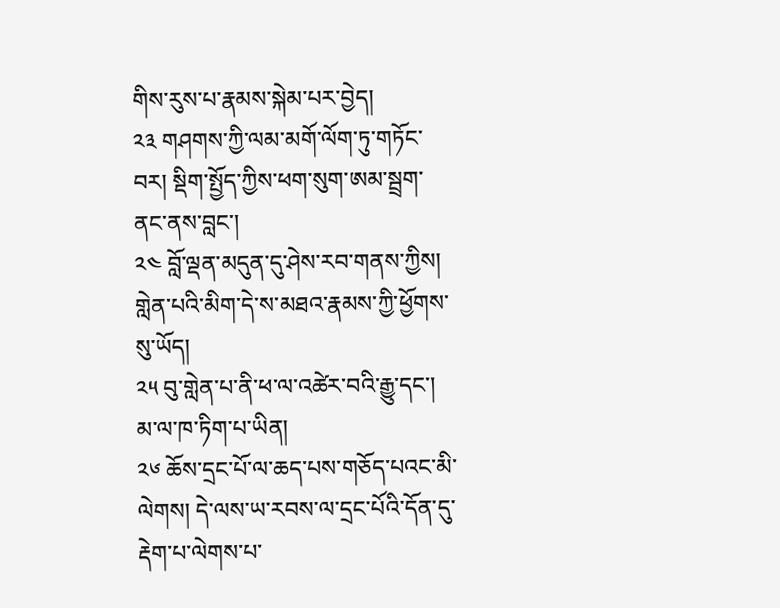གིས་རུས་པ་རྣམས་སྐེམ་པར་བྱེད།
༢༣ གཤགས་ཀྱི་ལམ་མགོ་ལོག་ཏུ་གཏོང་བར། སྡིག་སྤྱོད་ཀྱིས་ཕག་སུག་ཨམ་སྦྲག་ནང་ནས་བླང་།
༢༤ བློ་ལྡན་མདུན་དུ་ཤེས་རབ་གནས་ཀྱིས། གླེན་པའི་མིག་དེ་ས་མཐའ་རྣམས་ཀྱི་ཕྱོགས་སུ་ཡོད།
༢༥ བུ་གླེན་པ་ནི་ཕ་ལ་འཚེར་བའི་རྒྱུ་དང་། མ་ལ་ཁ་ཏིག་པ་ཡིན།
༢༦ ཆོས་དྲང་པོ་ལ་ཆད་པས་གཅོད་པའང་མི་ལེགས། དེ་ལས་ཡ་རབས་ལ་དྲང་པོའི་དོན་དུ་རྡེག་པ་ལེགས་པ་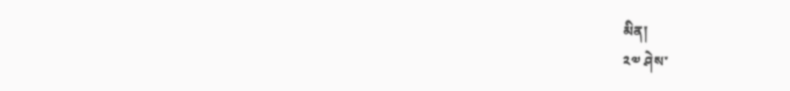མིན།
༢༧ ཤེས་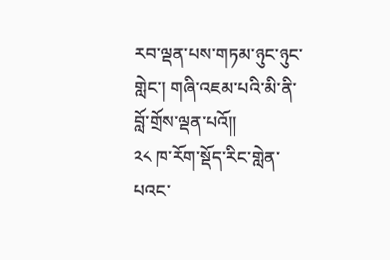རབ་ལྡན་པས་གཏམ་ཉུང་ཉུང་གླེང་། གཞི་འཇམ་པའི་མི་ནི་བློ་གྲོས་ལྡན་པའོ༎
༢༨ ཁ་རོག་སྡོད་རིང་གླེན་པའང་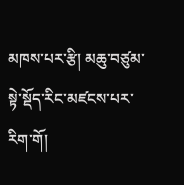མཁས་པར་རྩི། མཆུ་བཙུམ་སྟེ་སྡོད་རིང་མཛངས་པར་རིག་གོ།